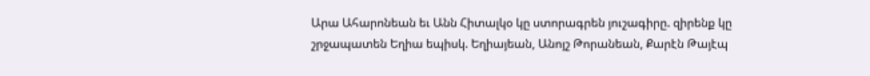Արա Ահարոնեան եւ Անն Հիտալկօ կը ստորագրեն յուշագիրը. զիրենք կը շրջապատեն Եղիա եպիսկ. Եղիայեան, Անոյշ Թորանեան, Քարէն Թայէպ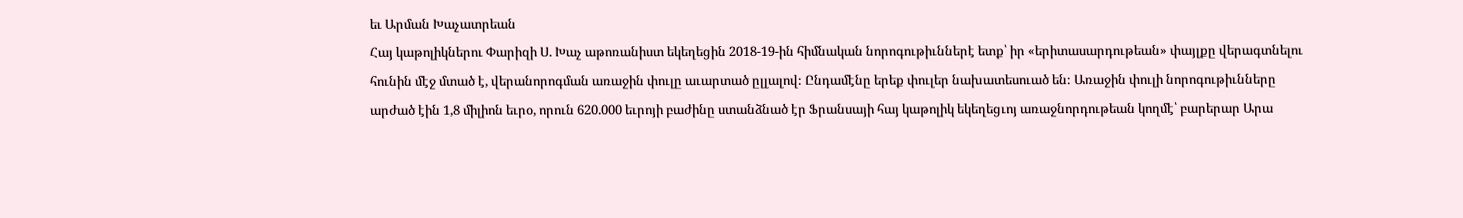եւ Արման Խաչատրեան
Հայ կաթոլիկներու Փարիզի Ս. Խաչ աթոռանիստ եկեղեցին 2018-19-ին հիմնական նորոգութիւններէ ետք՝ իր «երիտասարդութեան» փայլքը վերագտնելու հունին մէջ մտած է, վերանորոգման առաջին փուլը աւարտած ըլլալով։ Ընդամէնը երեք փուլեր նախատեսուած են։ Առաջին փուլի նորոգութիւնները արժած էին 1,8 միլիոն եւրօ, որուն 620.000 եւրոյի բաժինը ստանձնած էր Ֆրանսայի հայ կաթոլիկ եկեղեցւոյ առաջնորդութեան կողմէ՝ բարերար Արա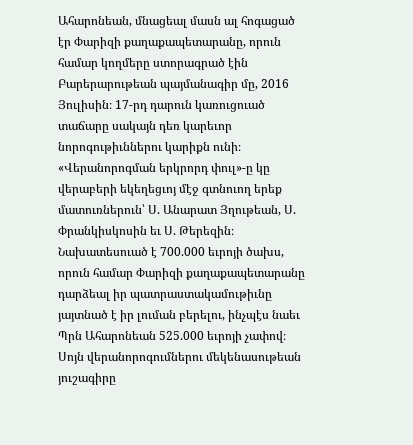Ահարոնեան, մնացեալ մասն ալ հոգացած էր Փարիզի քաղաքապետարանը, որուն համար կողմերը ստորագրած էին Բարերարութեան պայմանագիր մը, 2016 Յուլիսին։ 17-րդ դարուն կառուցուած տաճարը սակայն դեռ կարեւոր նորոգութիւններու կարիքն ունի։ «Վերանորոգման երկրորդ փուլ»-ը կը վերաբերի եկեղեցւոյ մէջ գտնուող երեք մատուռներուն՝ Ս. Անարատ Յղութեան, Ս. Փրանկիսկոսին եւ Ս. Թերեզին։ Նախատեսուած է 700.000 եւրոյի ծախս, որուն համար Փարիզի քաղաքապետարանը դարձեալ իր պատրաստակամութիւնը յայտնած է իր լուման բերելու, ինչպէս նաեւ Պրն Ահարոնեան 525.000 եւրոյի չափով։ Սոյն վերանորոգումներու մեկենասութեան յուշագիրը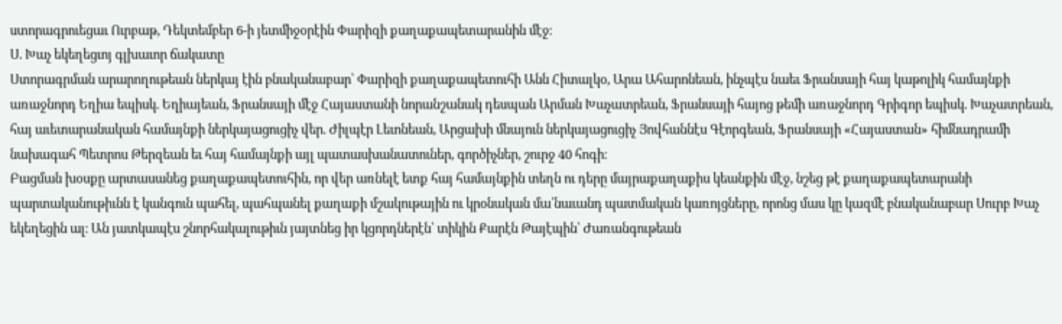ստորագրուեցաւ Ուրբաթ, Դեկտեմբեր 6-ի յետմիջօրէին Փարիզի քաղաքապետարանին մէջ։
Ս. Խաչ եկեղեցւոյ գլխաւոր ճակատը
Ստորագրման արարողութեան ներկայ էին բնականաբար՝ Փարիզի քաղաքապետուհի Անն Հիտալկօ, Արա Ահարոնեան, ինչպէս նաեւ Ֆրանսայի հայ կաթոլիկ համայնքի առաջնորդ Եղիա եպիսկ. Եղիայեան, Ֆրանսայի մէջ Հայաստանի նորանշանակ դեսպան Արման Խաչատրեան, Ֆրանսայի հայոց թեմի առաջնորդ Գրիգոր եպիսկ. Խաչատրեան, հայ աւետարանական համայնքի ներկայացուցիչ վեր. Ժիլպէր Լեւոնեան, Արցախի մնայուն ներկայացուցիչ Յովհաննէս Գէորգեան, Ֆրանսայի «Հայաստան» հիմնադրամի նախագահ Պետրոս Թերզեան եւ հայ համայնքի այլ պատասխանատուներ, գործիչներ, շուրջ 40 հոգի։
Բացման խօսքը արտասանեց քաղաքապետուհին, որ վեր առնելէ ետք հայ համայնքին տեղն ու դերը մայրաքաղաքիս կեանքին մէջ, նշեց թէ քաղաքապետարանի պարտականութիւնն է կանգուն պահել, պահպանել քաղաքի մշակութային ու կրօնական մա՛նաւանդ պատմական կառոյցները, որոնց մաս կը կազմէ բնականաբար Սուրբ Խաչ եկեղեցին ալ։ Ան յատկապէս շնորհակալութիւն յայտնեց իր կցորդներէն՝ տիկին Քարէն Թայէպին՝ Ժառանգութեան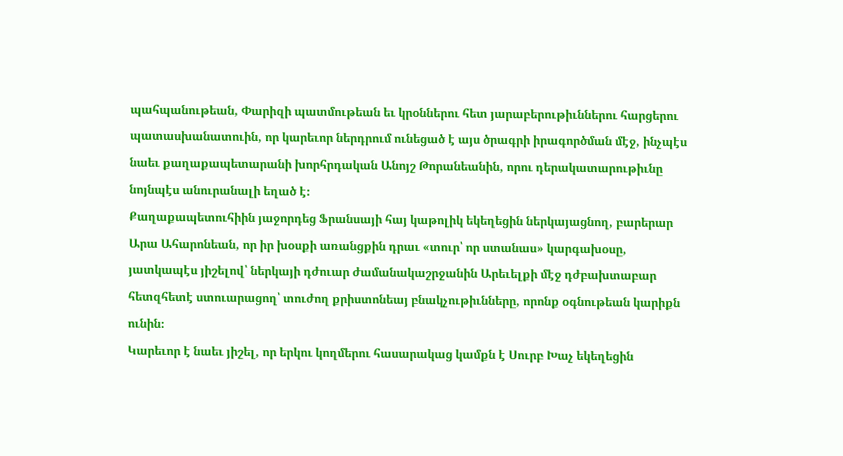պահպանութեան, Փարիզի պատմութեան եւ կրօններու հետ յարաբերութիւններու հարցերու պատասխանատուին, որ կարեւոր ներդրում ունեցած է այս ծրագրի իրագործման մէջ, ինչպէս նաեւ քաղաքապետարանի խորհրդական Անոյշ Թորանեանին, որու դերակատարութիւնը նոյնպէս անուրանալի եղած է։
Քաղաքապետուհիին յաջորդեց Ֆրանսայի հայ կաթոլիկ եկեղեցին ներկայացնող, բարերար Արա Ահարոնեան, որ իր խօսքի առանցքին դրաւ «տուր՝ որ ստանաս» կարգախօսը, յատկապէս յիշելով՝ ներկայի դժուար ժամանակաշրջանին Արեւելքի մէջ դժբախտաբար հետզհետէ ստուարացող՝ տուժող քրիստոնեայ բնակչութիւնները, որոնք օգնութեան կարիքն ունին։
Կարեւոր է նաեւ յիշել, որ երկու կողմերու հասարակաց կամքն է Սուրբ Խաչ եկեղեցին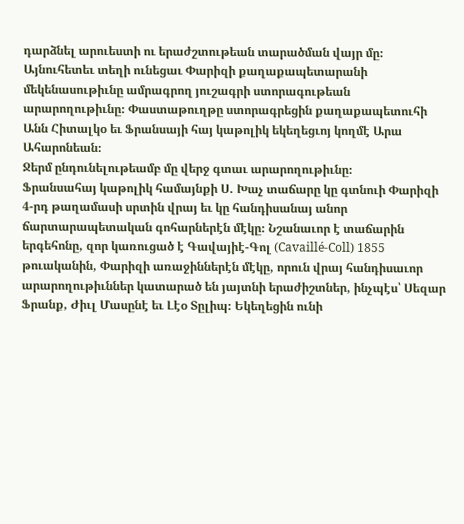դարձնել արուեստի ու երաժշտութեան տարածման վայր մը։
Այնուհետեւ տեղի ունեցաւ Փարիզի քաղաքապետարանի մեկենասութիւնը ամրագրող յուշագրի ստորագութեան արարողութիւնը։ Փաստաթուղթը ստորագրեցին քաղաքապետուհի Անն Հիտալկօ եւ Ֆրանսայի հայ կաթոլիկ եկեղեցւոյ կողմէ Արա Ահարոնեան։
Ջերմ ընդունելութեամբ մը վերջ գտաւ արարողութիւնը։
Ֆրանսահայ կաթոլիկ համայնքի Ս. Խաչ տաճարը կը գտնուի Փարիզի 4-րդ թաղամասի սրտին վրայ եւ կը հանդիսանայ անոր ճարտարապետական գոհարներէն մէկը։ Նշանաւոր է տաճարին երգեհոնը, զոր կառուցած է Գավայիէ-Գոլ (Cavaillé-Coll) 1855 թուականին, Փարիզի առաջիններէն մէկը, որուն վրայ հանդիսաւոր արարողութիւններ կատարած են յայտնի երաժիշտներ, ինչպէս՝ Սեզար Ֆրանք, Ժիւլ Մասընէ եւ Լէօ Տըլիպ։ Եկեղեցին ունի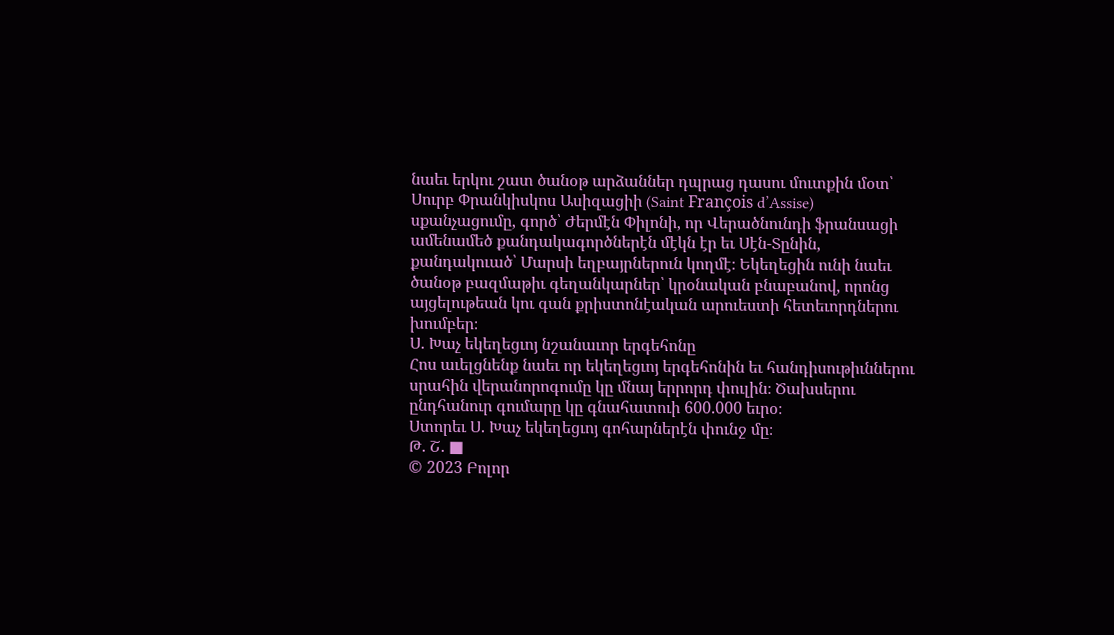նաեւ երկու շատ ծանօթ արձաններ դպրաց դասու մուտքին մօտ՝ Սուրբ Փրանկիսկոս Ասիզացիի (Saint François d’Assise) սքանչացումը, գործ՝ Ժերմէն Փիլոնի, որ Վերածնունդի ֆրանսացի ամենամեծ քանդակագործներէն մէկն էր եւ Սէն-Տընին, քանդակուած՝ Մարսի եղբայրներուն կողմէ։ Եկեղեցին ունի նաեւ ծանօթ բազմաթիւ գեղանկարներ՝ կրօնական բնաբանով, որոնց այցելութեան կու գան քրիստոնէական արուեստի հետեւորդներու խումբեր։
Ս. Խաչ եկեղեցւոյ նշանաւոր երգեհոնը
Հոս աւելցնենք նաեւ որ եկեղեցւոյ երգեհոնին եւ հանդիսութիւններու սրահին վերանորոգումը կը մնայ երրորդ փուլին։ Ծախսերու ընդհանուր գումարը կը գնահատուի 600.000 եւրօ։
Ստորեւ Ս. Խաչ եկեղեցւոյ գոհարներէն փունջ մը։
Թ. Շ. ■
© 2023 Բոլոր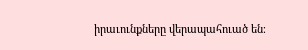իրաւունքները վերապահուած են։